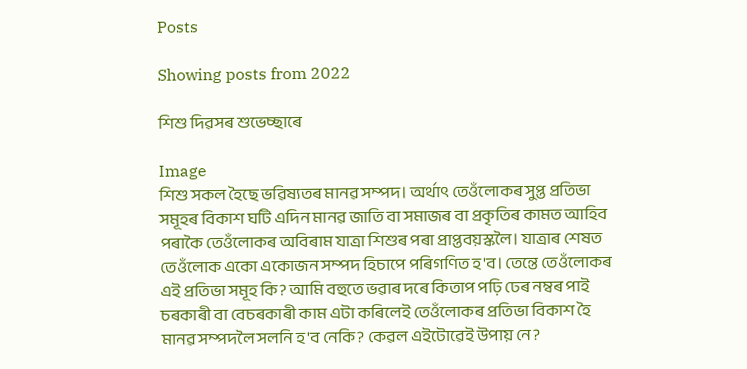Posts

Showing posts from 2022

শিশু দিৱসৰ শুভেচ্ছাৰে

Image
শিশু সকল হৈছে ভৱিষ্যতৰ মানৱ সম্পদ। অৰ্থাৎ তেওঁলোকৰ সুপ্ত প্ৰতিভা সমূহৰ বিকাশ ঘটি এদিন মানৱ জাতি বা সমাজৰ বা প্ৰকৃতিৰ কামত আহিব পৰাকৈ তেওঁলোকৰ অবিৰাম যাত্ৰা শিশুৰ পৰা প্ৰাপ্তবয়স্কলৈ। যাত্ৰাৰ শেষত তেওঁলোক একো একোজন সম্পদ হিচাপে পৰিগণিত হ'ব। তেন্তে তেওঁলোকৰ এই প্ৰতিভা সমূহ কি? আমি বহুতে ভৱাৰ দৰে কিতাপ পঢ়ি ঢেৰ নম্বৰ পাই চৰকাৰী বা বেচৰকাৰী কাম এটা কৰিলেই তেওঁলোকৰ প্ৰতিভা বিকাশ হৈ মানৱ সম্পদলৈ সলনি হ'ব নেকি? কেৱল এইটোৱেই উপায় নে?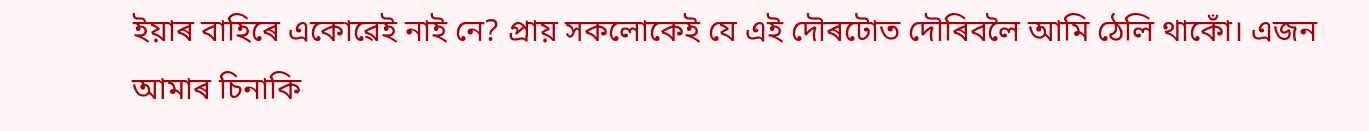ইয়াৰ বাহিৰে একোৱেই নাই নে? প্ৰায় সকলোকেই যে এই দৌৰটোত দৌৰিবলৈ আমি ঠেলি থাকোঁ। এজন আমাৰ চিনাকি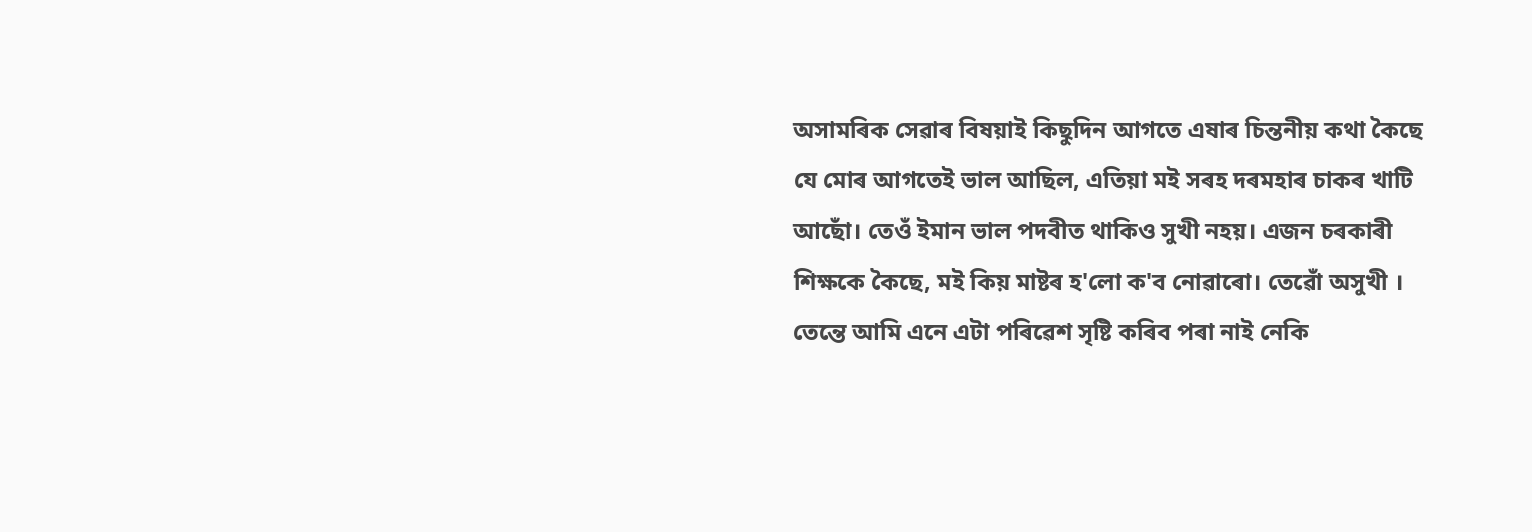অসামৰিক সেৱাৰ বিষয়াই কিছুদিন আগতে এষাৰ চিন্তনীয় কথা কৈছে যে মোৰ আগতেই ভাল আছিল, এতিয়া মই সৰহ দৰমহাৰ চাকৰ খাটি আছোঁ। তেওঁ ইমান ভাল পদবীত থাকিও সুখী নহয়। এজন চৰকাৰী শিক্ষকে কৈছে, মই কিয় মাষ্টৰ হ'লো ক'ব নোৱাৰো। তেৱোঁ অসুখী । তেন্তে আমি এনে এটা পৰিৱেশ সৃষ্টি কৰিব পৰা নাই নেকি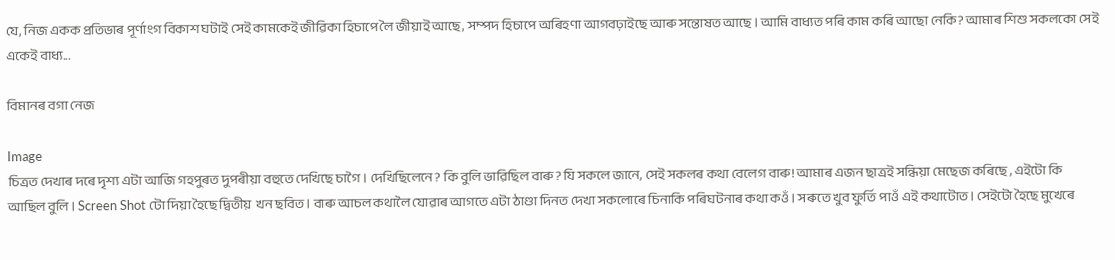যে, নিজ একক প্ৰতিভাৰ পূৰ্ণাংগ বিকাশ ঘটাই সেই কামকেই জীৱিকা হিচাপে লৈ জীয়াই আছে, সম্পদ হিচাপে অৰিহণা আগবঢ়াইছে আৰু সন্তোষত আছে। আমি বাধ্যত পৰি কাম কৰি আছো নেকি? আমাৰ শিশু সকলকো সেই একেই বাধ্য...

বিমানৰ বগা নেজ

Image
চিত্ৰত দেখাৰ দৰে দৃশ্য এটা আজি গহপুৰত দুপৰীয়া বহুতে দেখিছে চাগৈ। দেখিছিলেনে? কি বুলি ভাৱিছিল বাৰু? যি সকলে জানে, সেই সকলৰ কথা বেলেগ বাৰু! আমাৰ এজন ছাত্ৰই সন্ধিয়া মেছেজ কৰিছে , এইটো কি আছিল বুলি। Screen Shot টো দিয়া হৈছে দ্বিতীয়  খন ছবিত। বাৰু আচল কথালৈ যোৱাৰ আগতে এটা ঠাণ্ডা দিনত দেখা সকলোৰে চিনাকি পৰিঘটনাৰ কথা কওঁ। সৰুতে খুব ফুৰ্তি পাওঁ এই কথাটোত। সেইটো হৈছে মুখেৰে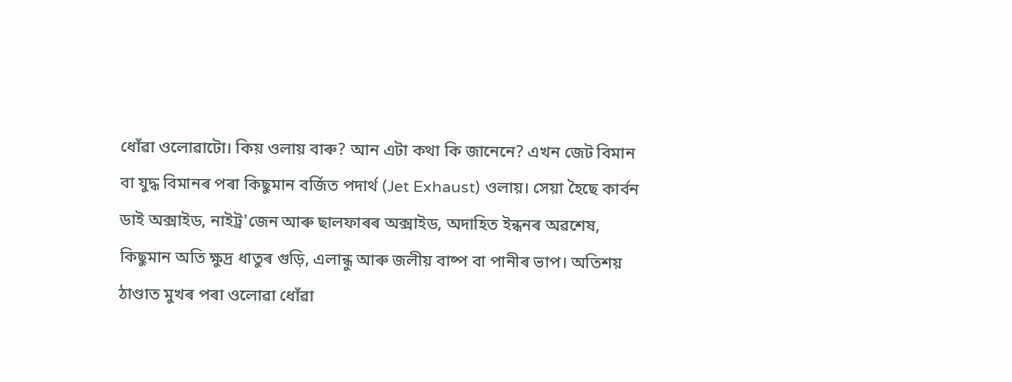ধোঁ‌ৱা ওলোৱাটো। কিয় ওলায় বাৰু? আন এটা কথা কি জানেনে? এখন জেট বিমান বা যুদ্ধ বিমানৰ পৰা কিছুমান বৰ্জিত পদাৰ্থ (Jet Exhaust) ওলায়। সেয়া হৈছে কাৰ্বন ডাই অক্সাইড, নাইট্ৰ'জেন আৰু ছালফাৰৰ অক্সাইড, অদাহিত ইন্ধনৰ অৱশেষ, কিছুমান অতি ক্ষুদ্ৰ ধাতুৰ গুড়ি, এলান্ধু আৰু জলীয় বাষ্প বা পানীৰ ভাপ। অতিশয় ঠাণ্ডাত মুখৰ পৰা ওলোৱা ধোঁ‌ৱা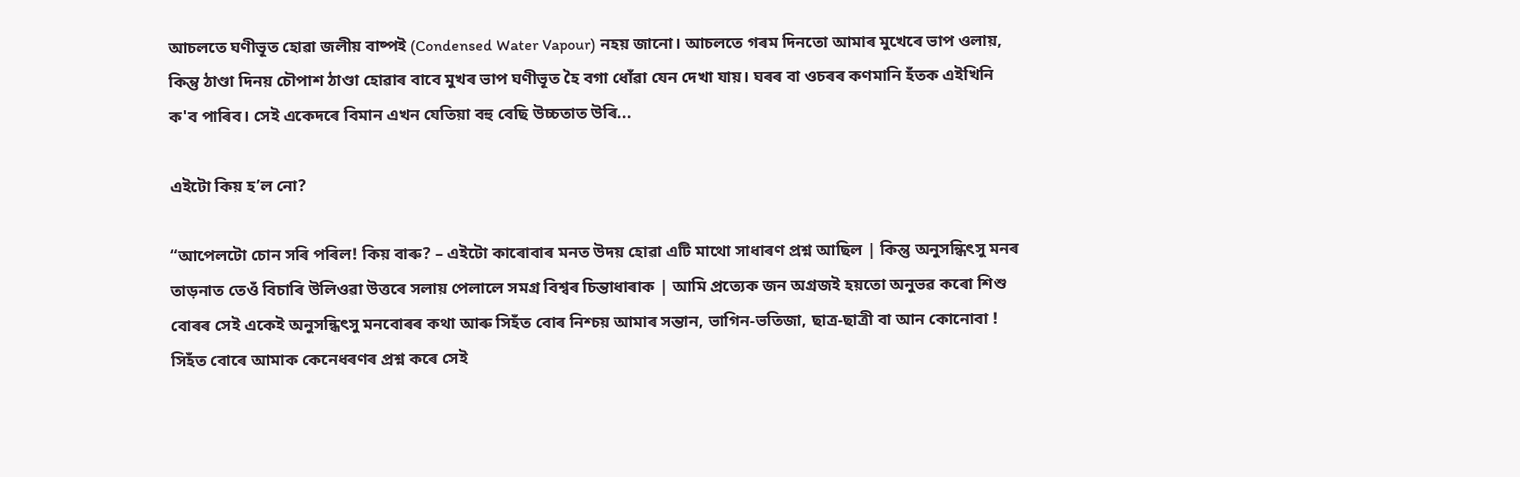আচলতে ঘণীভূত হোৱা জলীয় বাষ্পই (Condensed Water Vapour) নহয় জানো। আচলতে গৰম দিনতো আমাৰ মুখেৰে ভাপ ওলায়, কিন্তু ঠাণ্ডা দিনয় চৌপাশ ঠাণ্ডা হোৱাৰ বাবে মুখৰ ভাপ ঘণীভূত হৈ বগা ধোঁ‌ৱা যেন দেখা যায়। ঘৰৰ বা ওচৰৰ কণমানি হঁ‌তক এইখিনি ক'ব পাৰিব। সেই একেদৰে বিমান এখন যেতিয়া বহু বেছি উচ্চতাত উৰি...

এইটো কিয় হ’ল নো?

“আপেলটো চোন সৰি পৰিল! কিয় বাৰু? – এইটো কাৰোবাৰ মনত উদয় হোৱা এটি মাথো সাধাৰণ প্ৰশ্ন আছিল | কিন্তু অনুসন্ধিৎসু মনৰ তাড়নাত তেওঁ বিচাৰি উলিওৱা উত্তৰে সলায় পেলালে সমগ্ৰ বিশ্বৰ চিন্তাধাৰাক | আমি প্ৰত্যেক জন অগ্ৰজই হয়তো অনুভৱ কৰো শিশু বোৰৰ সেই একেই অনুসন্ধিৎসু মনবোৰৰ কথা আৰু সিহঁত বোৰ নিশ্চয় আমাৰ সন্তান, ভাগিন-ভতিজা, ছাত্ৰ-ছাত্ৰী বা আন কোনোবা ! সিহঁত বোৰে আমাক কেনেধৰণৰ প্ৰশ্ন কৰে সেই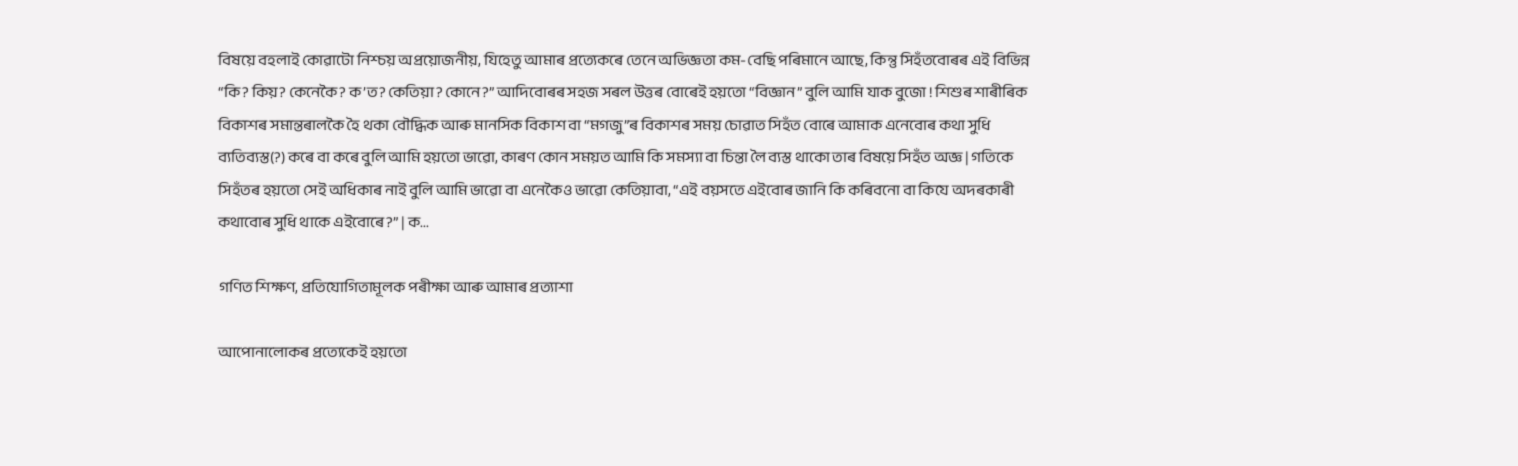বিষয়ে বহলাই কোৱাটো নিশ্চয় অপ্ৰয়োজনীয়, যিহেতু আমাৰ প্ৰত্যেকৰে তেনে অভিজ্ঞতা কম-বেছি পৰিমানে আছে, কিন্তু সিহঁতবোৰৰ এই বিভিন্ন “কি? কিয়? কেনেকৈ? ক’ত? কেতিয়া? কোনে?” আদিবোৰৰ সহজ সৰল উত্তৰ বোৰেই হয়তো “বিজ্ঞান” বুলি আমি যাক বুজো ! শিশুৰ শাৰীৰিক বিকাশৰ সমান্তৰালকৈ হৈ থকা বৌদ্ধিক আৰু মানসিক বিকাশ বা “মগজু”ৰ বিকাশৰ সময় চোৱাত সিহঁত বোৰে আমাক এনেবোৰ কথা সুধি ব্যতিব্যস্ত(?) কৰে বা কৰে বুলি আমি হয়তো ভাৱো, কাৰণ কোন সময়ত আমি কি সমস্যা বা চিন্তা লৈ ব্যস্ত থাকো তাৰ বিষয়ে সিহঁত অজ্ঞ | গতিকে সিহঁতৰ হয়তো সেই অধিকাৰ নাই বুলি আমি ভাৱো বা এনেকৈও ভাৱো কেতিয়াবা, “এই বয়সতে এইবোৰ জানি কি কৰিবনো বা কিযে অদৰকাৰী কথাবোৰ সুধি থাকে এইবোৰে?” | ক...

গণিত শিক্ষণ, প্ৰতিযোগিতামূলক পৰীক্ষা আৰু আমাৰ প্ৰত্যাশা

আপোনালোকৰ প্ৰত্যেকেই হয়তো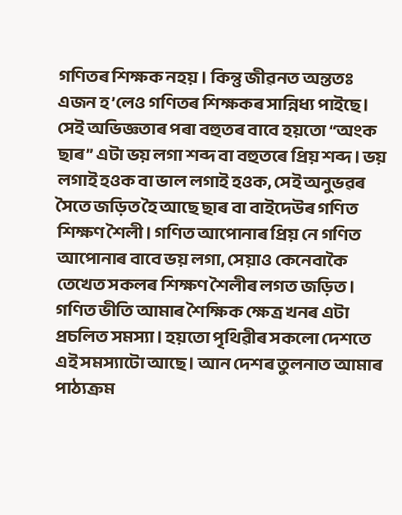গণিতৰ শিক্ষক নহয়। কিন্তু জীৱনত অন্ততঃ এজন হ’লেও গণিতৰ শিক্ষকৰ সান্নিধ্য পাইছে। সেই অভিজ্ঞতাৰ পৰা বহুতৰ বাবে হয়তো “অংক ছাৰ” এটা ভয় লগা শব্দ বা বহুতৰে প্ৰিয় শব্দ। ভয় লগাই হওক বা ভাল লগাই হওক, সেই অনুভৱৰ সৈতে জড়িত হৈ আছে ছাৰ বা বাইদেউৰ গণিত শিক্ষণ শৈলী। গণিত আপোনাৰ প্ৰিয় নে গণিত আপোনাৰ বাবে ভয় লগা, সেয়াও কেনেবাকৈ তেখেত সকলৰ শিক্ষণ শৈলীৰ লগত জড়িত। গণিত ভীতি আমাৰ শৈক্ষিক ক্ষেত্ৰ খনৰ এটা প্ৰচলিত সমস্যা। হয়তো পৃথিৱীৰ সকলো দেশতে এই সমস্যাটো আছে। আন দেশৰ তুলনাত আমাৰ পাঠ্যক্ৰম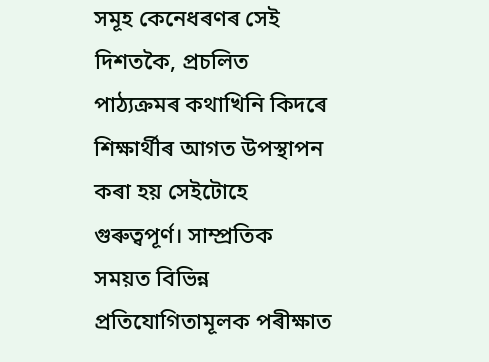সমূহ কেনেধৰণৰ সেই দিশতকৈ, প্ৰচলিত পাঠ্যক্ৰমৰ কথাখিনি কিদৰে শিক্ষাৰ্থীৰ আগত উপস্থাপন কৰা হয় সেইটোহে গুৰুত্বপূৰ্ণ। সাম্প্ৰতিক সময়ত বিভিন্ন প্ৰতিযোগিতামূলক পৰীক্ষাত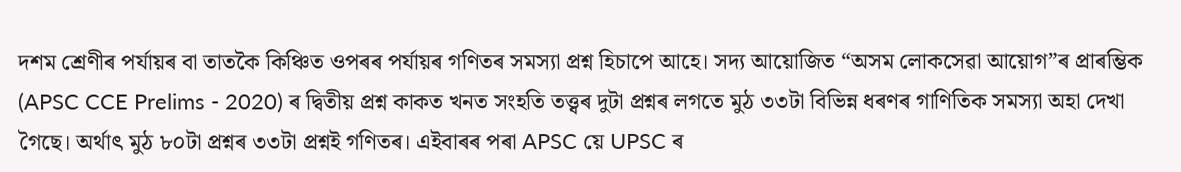দশম শ্ৰেণীৰ পৰ্যায়ৰ বা তাতকৈ কিঞ্চিত ওপৰৰ পৰ্যায়ৰ গণিতৰ সমস্যা প্ৰশ্ন হিচাপে আহে। সদ্য আয়োজিত “অসম লোকসেৱা আয়োগ”ৰ প্ৰাৰম্ভিক (APSC CCE Prelims - 2020) ৰ দ্বিতীয় প্ৰশ্ন কাকত খনত সংহতি তত্ত্বৰ দুটা প্ৰশ্নৰ লগতে মুঠ ৩৩টা বিভিন্ন ধৰণৰ গাণিতিক সমস্যা অহা দেখা গৈছে। অৰ্থাৎ মুঠ ৮০টা প্ৰশ্নৰ ৩৩টা প্ৰশ্নই গণিতৰ। এইবাৰৰ পৰা APSC য়ে UPSC ৰ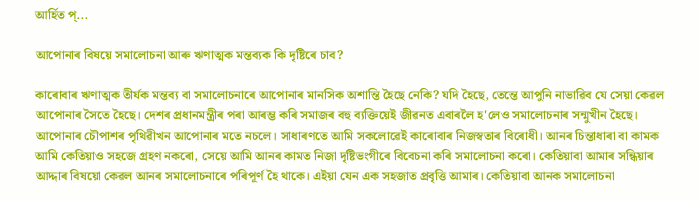আৰ্হিত প্...

আপোনাৰ বিষয়ে সমালোচনা আৰু ঋণাত্মক মন্তব্যক কি দৃষ্টিৰে চাব?

কাৰোবাৰ ঋণাত্মক তীৰ্যক মন্তব্য বা সমালোচনাৰে আপোনাৰ মানসিক অশান্তি হৈছে নেকি? যদি হৈছে, তেন্তে আপুনি নাভাৱিব যে সেয়া কেৱল আপোনাৰ সৈতে হৈছে। দেশৰ প্ৰধানমন্ত্ৰীৰ পৰা আৰম্ভ কৰি সমাজৰ বহু ব্যক্তিয়েই জীৱনত এবাৰলৈ হ'লেও সমালোচনাৰ সন্মুখীন হৈছে। আপোনাৰ চৌপাশৰ পৃথিৱীখন আপোনাৰ মতে নচলে। সাধাৰণতে আমি সকলোৱেই কাৰোবাৰ নিজস্বতাৰ বিৰোধী। আনৰ চিন্তাধাৰা বা কামক আমি কেতিয়াও সহজে গ্ৰহণ নকৰো, সেয়ে আমি আনৰ কামত নিজা দৃষ্টিভংগীৰে বিবেচনা কৰি সমালোচনা কৰো। কেতিয়াবা আমাৰ সন্ধিয়াৰ আদ্দাৰ বিষয়ো কেৱল আনৰ সমালোচনাৰে পৰিপূৰ্ণ হৈ থাকে। এইয়া যেন এক সহজাত প্ৰবৃত্তি আমাৰ। কেতিয়াবা আনক সমালোচনা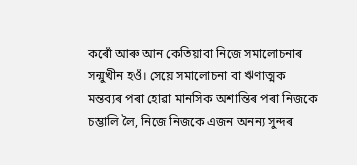কৰোঁ আৰু আন কেতিয়াবা নিজে সমালোচনাৰ সন্মুখীন হওঁ‌। সেয়ে সমালোচনা বা ঋণাত্মক মন্তব্যৰ পৰা হোৱা মানসিক অশান্তিৰ পৰা নিজকে চম্ভালি লৈ, নিজে নিজকে এজন অনন্য সুন্দৰ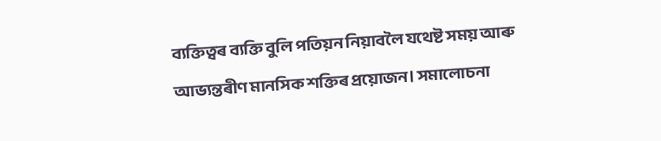ব্যক্তিত্বৰ ব্যক্তি বুলি পতিয়ন নিয়াবলৈ যথেষ্ট সময় আৰু আভ্যন্তৰীণ মানসিক শক্তিৰ প্ৰয়োজন। সমালোচনা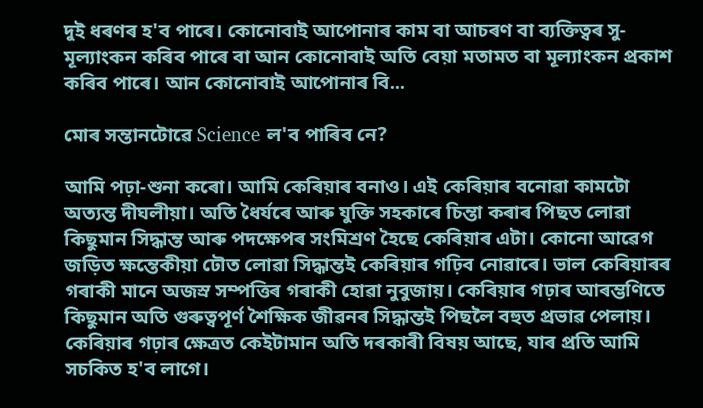দুই ধৰণৰ হ'ব পাৰে। কোনোবাই আপোনাৰ কাম বা আচৰণ বা ব্যক্তিত্বৰ সু-মূল্যাংকন কৰিব পাৰে বা আন কোনোবাই অতি বেয়া মতামত বা মূল্যাংকন প্ৰকাশ কৰিব পাৰে। আন কোনোবাই আপোনাৰ বি...

মোৰ সন্তানটোৱে Science ল'ব পাৰিব নে?

আমি পঢ়া-শুনা কৰো। আমি কেৰিয়াৰ বনাও। এই কেৰিয়াৰ বনোৱা কামটো অত্যন্ত দীঘলীয়া। অতি ধৈৰ্যৰে আৰু যুক্তি সহকাৰে চিন্তা কৰাৰ পিছত লোৱা কিছুমান সিদ্ধান্ত আৰু পদক্ষেপৰ সংমিশ্ৰণ হৈছে কেৰিয়াৰ এটা। কোনো আৱেগ জড়িত ক্ষন্তেকীয়া ঢৌত লোৱা সিদ্ধান্তই কেৰিয়াৰ গঢ়িব নোৱাৰে। ভাল কেৰিয়াৰৰ গৰাকী মানে অজস্ৰ সম্পত্তিৰ গৰাকী হোৱা নুবুজায়। কেৰিয়াৰ গঢ়াৰ আৰম্ভণিতে কিছুমান অতি গুৰুত্বপূৰ্ণ শৈক্ষিক জীৱনৰ সিদ্ধান্তই পিছলৈ বহুত প্ৰভাৱ পেলায়। কেৰিয়াৰ গঢ়াৰ ক্ষেত্ৰত কেইটামান অতি দৰকাৰী বিষয় আছে, যাৰ প্ৰতি আমি সচকিত হ'ব লাগে।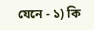যেনে - ১) কি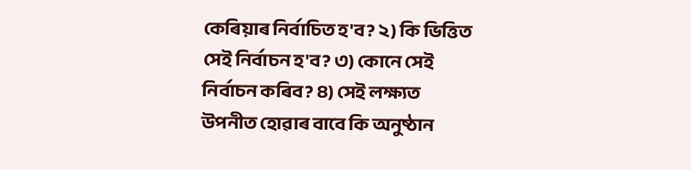কেৰিয়াৰ নিৰ্বাচিত হ'ব? ২) কি ভিত্তিত সেই নিৰ্বাচন হ'ব? ৩) কোনে সেই নিৰ্বাচন কৰিব? ৪) সেই লক্ষ্যত উপনীত হোৱাৰ বাবে কি অনুষ্ঠান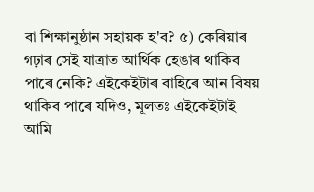বা শিক্ষানুষ্ঠান সহায়ক হ'ব? ৫) কেৰিয়াৰ গঢ়াৰ সেই যাত্ৰাত আৰ্থিক হেঙাৰ থাকিব পাৰে নেকি? এইকেইটাৰ বাহিৰে আন বিষয় থাকিব পাৰে যদিও, মূলতঃ এইকেইটাই আমি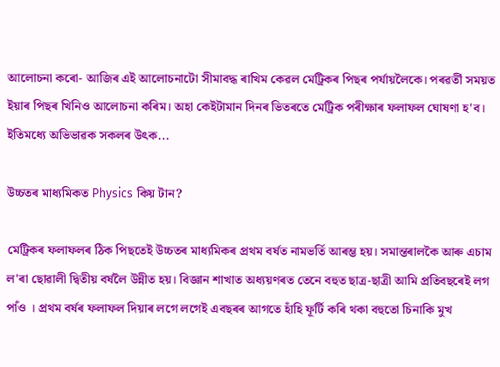আলোচনা কৰো- আজিৰ এই আলোচনাটো সীমাবদ্ধ ৰাখিম কেৱল মেট্ৰিকৰ পিছৰ পৰ্যায়লৈকে। পৰৱৰ্তী সময়ত ইয়াৰ পিছৰ খিনিও আলোচনা কৰিম। অহা কেইটামান দিনৰ ভিতৰতে মেট্ৰিক পৰীক্ষাৰ ফলাফল ঘোষণা হ'ব। ইতিমধ্যে অভিভাৱক সকলৰ উৎক...

উচ্চতৰ মাধ্যমিকত Physics কিয় টান?

মেট্ৰিকৰ ফলাফলৰ ঠিক পিছতেই উচ্চতৰ মাধ্যমিকৰ প্ৰথম বৰ্ষত নামভৰ্তি আৰম্ভ হয়। সমান্তৰালকৈ আৰু এচাম ল'ৰা ছোৱালী দ্বিতীয় বৰ্ষলৈ উন্নীত হয়। বিজ্ঞান শাখাত অধ্যয়ণৰত তেনে বহুত ছাত্ৰ-ছাত্ৰী আমি প্ৰতিবছৰেই লগ পাঁ‌ও । প্ৰথম বৰ্ষৰ ফলাফল দিয়াৰ লগে লগেই এবছৰৰ আগতে হাঁহি ফূৰ্টি কৰি থকা বহুতো চিনাকি মুখ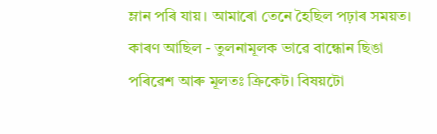ম্লান পৰি যায়। আমাৰো তেনে হৈছিল পঢ়াৰ সময়ত। কাৰণ আছিল - তুলনামূলক ভাৱে বান্ধোন ছিঙা পৰিৱেশ আৰু মূলতঃ ক্ৰিকেট। বিষয়টো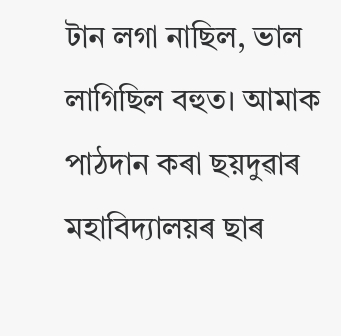টান লগা নাছিল, ভাল লাগিছিল বহুত। আমাক পাঠদান কৰা ছয়দুৱাৰ মহাবিদ্যালয়ৰ ছাৰ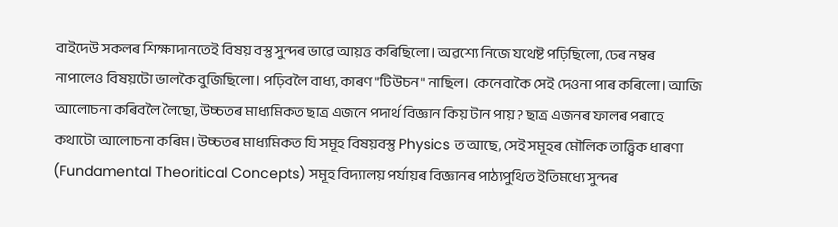বাইদেউ সকলৰ শিক্ষাদানতেই বিষয় বস্তু সুন্দৰ ভাৱে আয়ত্ত কৰিছিলো। অৱশ্যে নিজে যথেষ্ট পঢ়িছিলো, ঢেৰ নম্বৰ নাপালেও বিষয়টো ভালকৈ বুজিছিলো। পঢ়িবলৈ বাধ্য, কাৰণ "টিউচন" নাছিল। কেনেবাকৈ সেই দেওনা পাৰ কৰিলো। আজি আলোচনা কৰিবলৈ লৈছো, উচ্চতৰ মাধ্যমিকত ছাত্ৰ এজনে পদাৰ্থ বিজ্ঞান কিয় টান পায়? ছাত্ৰ এজনৰ ফালৰ পৰাহে কথাটো আলোচনা কৰিম। উচ্চতৰ মাধ্যমিকত যি সমূহ বিষয়বস্তু Physics ত আছে, সেই সমূহৰ মৌলিক তাত্ত্বিক ধাৰণা (Fundamental Theoritical Concepts) সমূহ বিদ্যালয় পৰ্যায়ৰ বিজ্ঞানৰ পাঠ্যপুথিত ইতিমধ্যে সুন্দৰ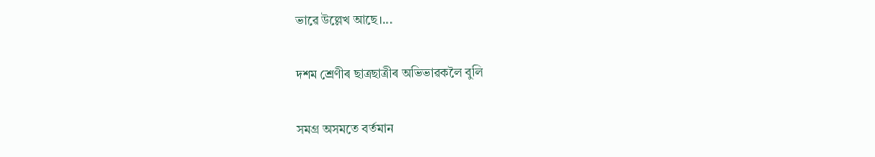ভাৱে উল্লেখ আছে।...

দশম শ্ৰেণীৰ ছাত্ৰছাত্ৰীৰ অভিভাৱকলৈ বুলি

সমগ্ৰ অসমতে বৰ্তমান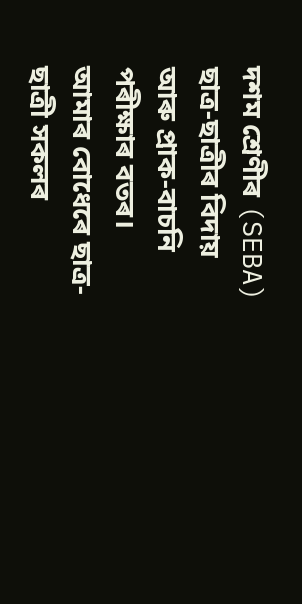দশম শ্ৰেণীৰ (SEBA) ছাত্ৰ-ছাত্ৰীৰ বিদায় আৰু প্ৰাক-বাচনি পৰীক্ষাৰ বতৰ। আমাৰ বোধেৰে ছাত্ৰ-ছাত্ৰী সকলৰ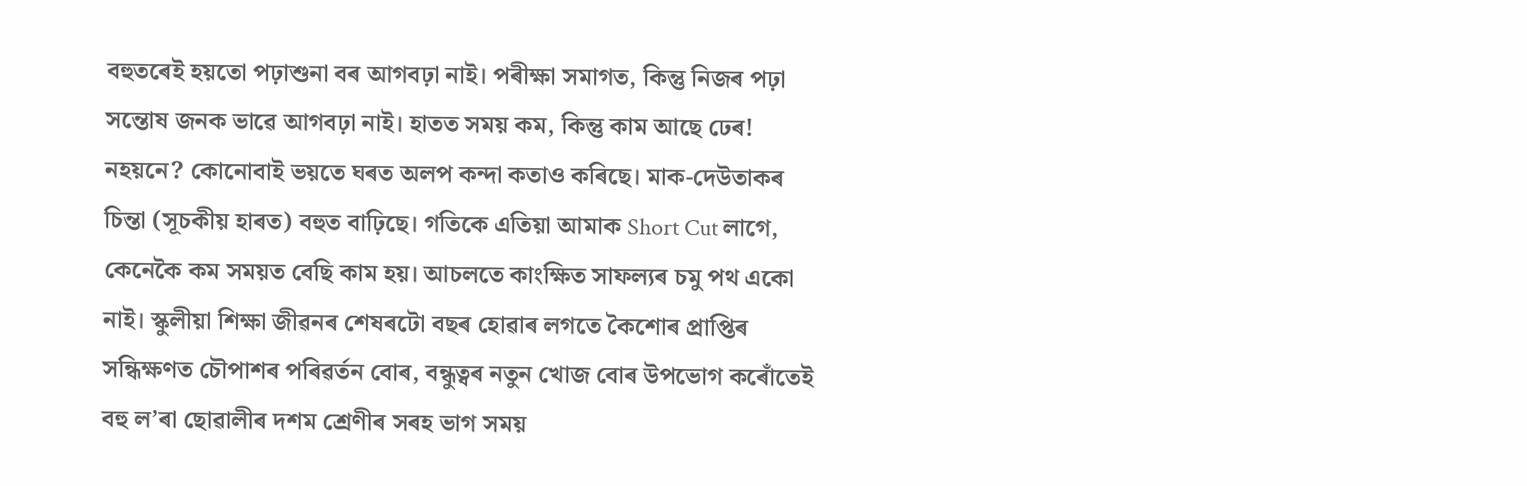বহুতৰেই হয়তো পঢ়াশুনা বৰ আগবঢ়া নাই। পৰীক্ষা সমাগত, কিন্তু নিজৰ পঢ়া সন্তোষ জনক ভাৱে আগবঢ়া নাই। হাতত সময় কম, কিন্তু কাম আছে ঢেৰ! নহয়নে? কোনোবাই ভয়তে ঘৰত অলপ কন্দা কতাও কৰিছে। মাক-দেউতাকৰ চিন্তা (সূচকীয় হাৰত) বহুত বাঢ়িছে। গতিকে এতিয়া আমাক Short Cut লাগে, কেনেকৈ কম সময়ত বেছি কাম হয়। আচলতে কাংক্ষিত সাফল্যৰ চমু পথ একো নাই। স্কুলীয়া শিক্ষা জীৱনৰ শেষৰটো বছৰ হোৱাৰ লগতে কৈশোৰ প্ৰাপ্তিৰ সন্ধিক্ষণত চৌপাশৰ পৰিৱৰ্তন বোৰ, বন্ধুত্বৰ নতুন খোজ বোৰ উপভোগ কৰোঁতেই বহু ল’ৰা ছোৱালীৰ দশম শ্ৰেণীৰ সৰহ ভাগ সময়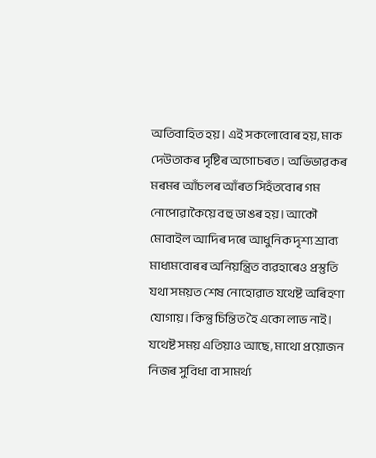অতিবাহিত হয়। এই সকলোবোৰ হয়, মাক দেউতাকৰ দৃষ্টিৰ অগোচৰত। অভিভাৱকৰ মৰমৰ আঁ‌চলৰ আঁ‌ৰত সিহঁতবোৰ গম নোপোৱাকৈয়ে বহু ডাঙৰ হয়। আকৌ মোবাইল আদিৰ দৰে আধুনিক দৃশ্য শ্ৰাব্য মাধ্যমবোৰৰ অনিয়ন্ত্ৰিত ব্যৱহাৰেও প্ৰস্তুতি যথা সময়ত শেষ নোহোৱাত যথেষ্ট অৰিহণা যোগায়। কিন্তু চিন্তিত হৈ একো লাভ নাই। যথেষ্ট সময় এতিয়াও আছে, মাথো প্ৰয়োজন নিজৰ সুবিধা বা সামৰ্থ্য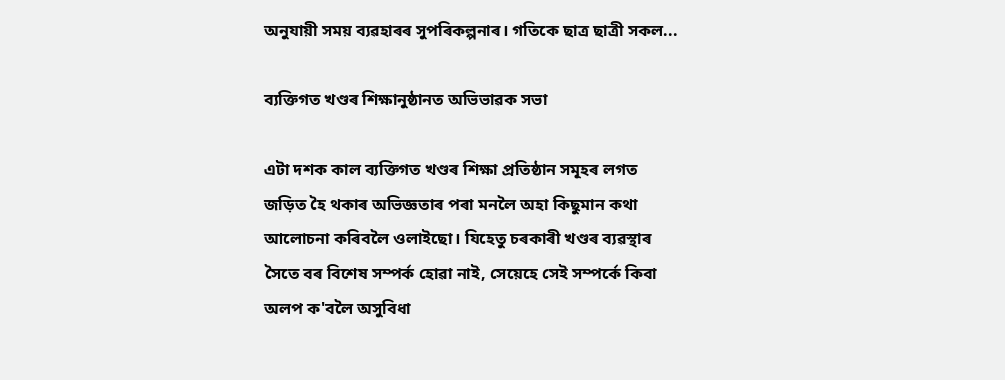অনুযায়ী সময় ব্যৱহাৰৰ সুপৰিকল্পনাৰ। গতিকে ছাত্ৰ ছাত্ৰী সকল...

ব্যক্তিগত খণ্ডৰ শিক্ষানুষ্ঠানত অভিভাৱক সভা

এটা দশক কাল ব্যক্তিগত খণ্ডৰ শিক্ষা প্ৰতিষ্ঠান সমূহৰ লগত জড়িত হৈ থকাৰ অভিজ্ঞতাৰ পৰা মনলৈ অহা কিছুমান কথা আলোচনা কৰিবলৈ ওলাইছো। যিহেতু চৰকাৰী খণ্ডৰ ব্যৱস্থাৰ সৈতে বৰ বিশেষ সম্পৰ্ক হোৱা নাই, সেয়েহে সেই সম্পৰ্কে কিবা অলপ ক'বলৈ অসুবিধা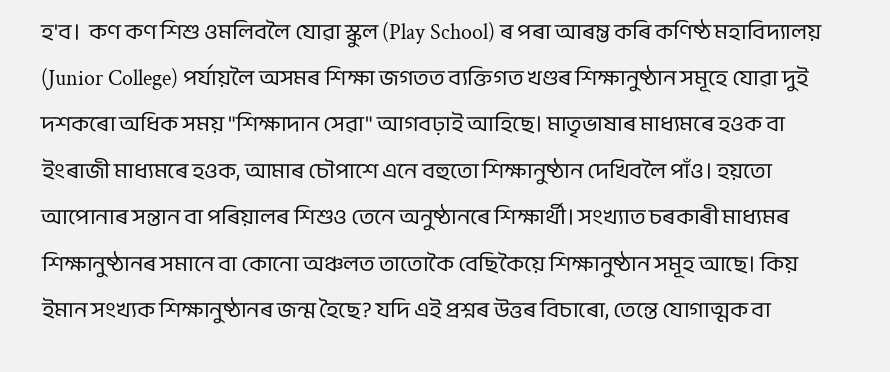হ'ব।  কণ কণ শিশু ওমলিবলৈ যোৱা স্কুল (Play School) ৰ পৰা আৰম্ভ কৰি কণিষ্ঠ মহাবিদ্যালয় (Junior College) পৰ্যায়লৈ অসমৰ শিক্ষা জগতত ব্যক্তিগত খণ্ডৰ শিক্ষানুষ্ঠান সমূহে যোৱা দুই দশকৰো অধিক সময় "শিক্ষাদান সেৱা" আগবঢ়াই আহিছে। মাতৃভাষাৰ মাধ্যমৰে হওক বা ইংৰাজী মাধ্যমৰে হওক, আমাৰ চৌপাশে এনে বহুতো শিক্ষানুষ্ঠান দেখিবলৈ পাঁ‌ও। হয়তো আপোনাৰ সন্তান বা পৰিয়ালৰ শিশুও তেনে অনুষ্ঠানৰে শিক্ষাৰ্থী। সংখ্যাত চৰকাৰী মাধ্যমৰ শিক্ষানুষ্ঠানৰ সমানে বা কোনো অঞ্চলত তাতোকৈ বেছিকৈয়ে শিক্ষানুষ্ঠান সমূহ আছে। কিয় ইমান সংখ্যক শিক্ষানুষ্ঠানৰ জন্ম হৈছে? যদি এই প্ৰশ্নৰ উত্তৰ বিচাৰো, তেন্তে যোগাত্মক বা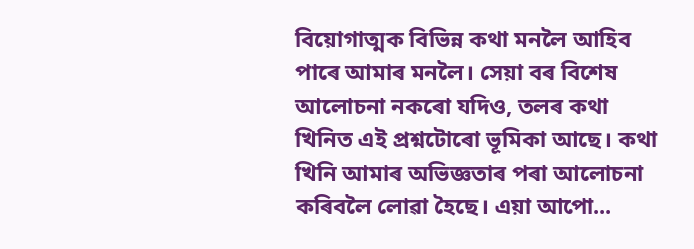বিয়োগাত্মক বিভিন্ন কথা মনলৈ আহিব পাৰে আমাৰ মনলৈ। সেয়া বৰ বিশেষ আলোচনা নকৰো যদিও, তলৰ কথা খিনিত এই প্ৰশ্নটোৰো ভূমিকা আছে। কথা খিনি আমাৰ অভিজ্ঞতাৰ পৰা আলোচনা কৰিবলৈ লোৱা হৈছে। এয়া আপো...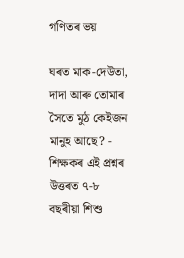গণিতৰ ভয়

ঘৰত মাক-দেউতা, দাদা আৰু তোমাৰ সৈতে মুঠ কেইজন মানুহ আছে? - শিক্ষকৰ এই প্ৰশ্নৰ উত্তৰত ৭-৮ বছৰীয়া শিশু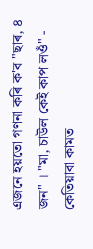এজনে হয়তো গণনা কৰি ক'ব "ছাৰ, ৪ জন" । "মা, চাউল কেই কাপ লওঁ" - কেতিয়াবা কামত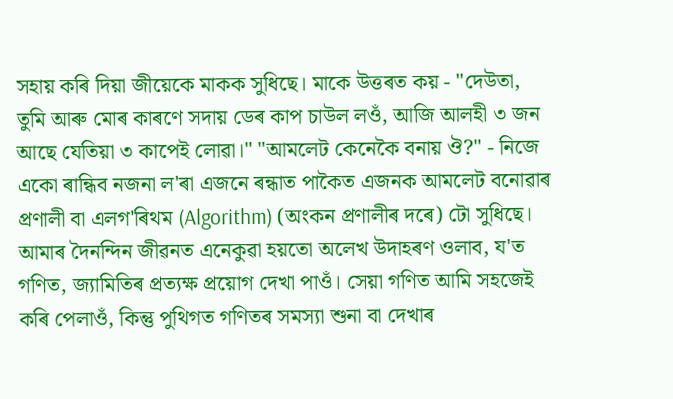সহায় কৰি দিয়া জীয়েকে মাকক সুধিছে। মাকে উত্তৰত কয় - "দেউতা, তুমি আৰু মোৰ কাৰণে সদায় ডেৰ কাপ চাউল লওঁ, আজি আলহী ৩ জন আছে যেতিয়া ৩ কাপেই লোৱা।" "আমলেট কেনেকৈ বনায় ঔ?" - নিজে একো ৰান্ধিব নজনা ল'ৰা এজনে ৰন্ধাত পাকৈত এজনক আমলেট বনোৱাৰ প্ৰণালী বা এলগ'ৰিথম (Algorithm) (অংকন প্ৰণালীৰ দৰে) টো সুধিছে। আমাৰ দৈনন্দিন জীৱনত এনেকুৱা হয়তো অলেখ উদাহৰণ ওলাব, য'ত গণিত, জ্যামিতিৰ প্ৰত্যক্ষ প্ৰয়োগ দেখা পাওঁ‌। সেয়া গণিত আমি সহজেই কৰি পেলাওঁ‌, কিন্তু পুথিগত গণিতৰ সমস্যা শুনা বা দেখাৰ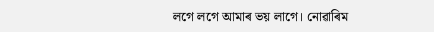লগে লগে আমাৰ ভয় লাগে। নোৱাৰিম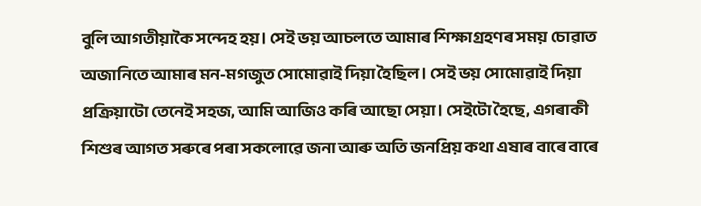বুলি আগতীয়াকৈ সন্দেহ হয়। সেই ভয় আচলতে আমাৰ শিক্ষাগ্ৰহণৰ সময় চোৱাত অজানিতে আমাৰ মন-মগজুত সোমোৱাই দিয়া হৈছিল। সেই ভয় সোমোৱাই দিয়া প্ৰক্ৰিয়াটো তেনেই সহজ, আমি আজিও কৰি আছো সেয়া। সেইটো হৈছে, এগৰাকী শিশুৰ আগত সৰুৰে পৰা সকলোৱে জনা আৰু অতি জনপ্ৰিয় কথা এষাৰ বাৰে বাৰে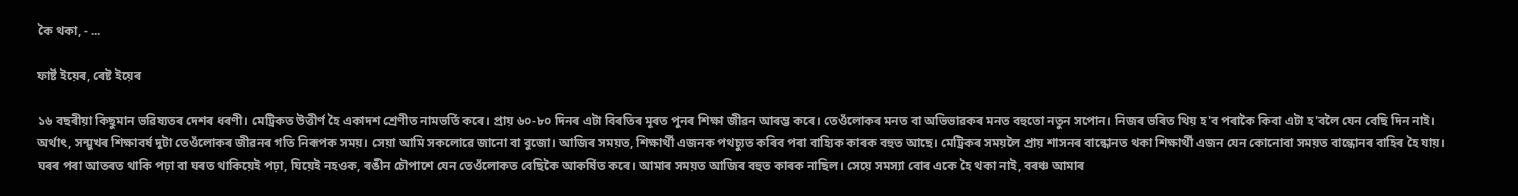কৈ থকা, - ...

ফাৰ্ষ্ট ইয়েৰ, ৰেষ্ট ইয়েৰ

১৬ বছৰীয়া কিছুমান ভৱিষ্যতৰ দেশৰ ধৰণী। মেট্ৰিকত উত্তীৰ্ণ হৈ একাদশ শ্ৰেণীত নামভৰ্তি কৰে। প্ৰায় ৬০-৮০ দিনৰ এটা বিৰতিৰ মূৰত পুনৰ শিক্ষা জীৱন আৰম্ভ কৰে। তেওঁলোকৰ মনত বা অভিভাৱকৰ মনত বহুতো নতুন সপোন। নিজৰ ভৰিত থিয় হ'ব পৰাকৈ কিবা এটা হ'বলৈ যেন বেছি দিন নাই। অৰ্থাৎ, সন্মুখৰ শিক্ষাবৰ্ষ দুটা তেওঁলোকৰ জীৱনৰ গতি নিৰূপক সময়। সেয়া আমি সকলোৱে জানো বা বুজো। আজিৰ সময়ত, শিক্ষাৰ্থী এজনক পথচ্যুত কৰিব পৰা বাহ্যিক কাৰক বহুত আছে। মেট্ৰিকৰ সময়লৈ প্ৰায় শাসনৰ বান্ধোনত থকা শিক্ষাৰ্থী এজন যেন কোনোবা সময়ত বান্ধোনৰ বাহিৰ হৈ যায়। ঘৰৰ পৰা আতৰত থাকি পঢ়া বা ঘৰত থাকিয়েই পঢ়া, যিয়েই নহওক, ৰঙীন চৌপাশে যেন তেওঁলোকত বেছিকৈ আকৰ্ষিত কৰে। আমাৰ সময়ত আজিৰ বহুত কাৰক নাছিল। সেয়ে সমস্যা বোৰ একে হৈ থকা নাই, বৰঞ্চ আমাৰ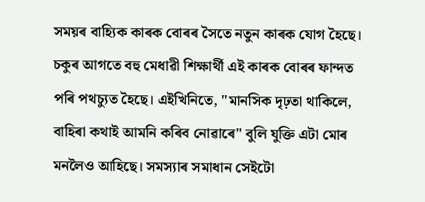সময়ৰ বাহ্যিক কাৰক বোৰৰ সৈতে নতুন কাৰক যোগ হৈছে। চকুৰ আগতে বহু মেধাৱী শিক্ষাৰ্থী এই কাৰক বোৰৰ ফান্দত পৰি পথচ্যুত হৈছে। এইখিনিতে, "মানসিক দৃঢ়তা থাকিলে, বাহিৰা কথাই আমনি কৰিব নোৱাৰে" বুলি যুক্তি এটা মোৰ মনলৈও আহিছে। সমস্যাৰ সমাধান সেইটো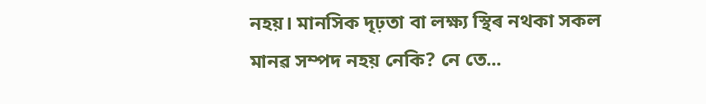নহয়। মানসিক দৃঢ়তা বা লক্ষ্য স্থিৰ নথকা সকল মানৱ সম্পদ নহয় নেকি? নে তে...